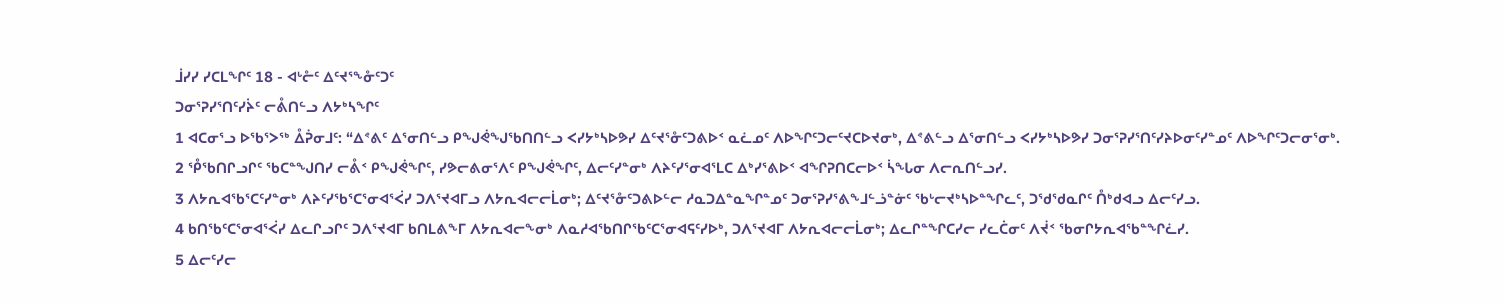ᒨᓯᓯ ᓯᑕᒪᖏᑦ 18 - ᐊᒡᓔᑦ ᐃᑦᔪᕐᖕᓁᑦᑐᑦ
ᑐᓂᕐᕈᓯᕐᑎᑦᓯᔩᑦ ᓕᕔᑎᓪᓗ ᐱᔭᒃᓴᖏᑦ
1 ᐊᑕᓂᕐᓗ ᐅᖃᕐᐳᖅ ᐂᕉᓂᒧᑦ: “ᐃᕝᕕᑦ ᐃᕐᓂᑎᓪᓗ ᑭᖑᕚᖑᖃᑎᑎᓪᓗ ᐸᓯᔭᒃᓴᐅᕗᓯ ᐃᑦᔪᕐᓁᑦᑐᕕᐅᑉ ᓇᓛᓄᑦ ᐱᐅᖏᑦᑐᓕᑦᔪᑕᐅᔪᓂᒃ, ᐃᕝᕕᓪᓗ ᐃᕐᓂᑎᓪᓗ ᐸᓯᔭᒃᓴᐅᕗᓯ ᑐᓂᕐᕈᓯᕐᑎᑦᓯᔨᐅᓂᑦᓯᓐᓄᑦ ᐱᐅᖏᑦᑐᓕᓂᕐᓂᒃ.
2 ᕾᖃᑎᒋᓗᒋᑦ ᖃᑕᓐᖑᑎᓯ ᓕᕔᑉ ᑭᖑᕚᖏᑦ, ᓯᕗᓕᕕᓂᕐᐱᑦ ᑭᖑᕚᖏᑦ, ᐃᓕᑦᓯᓐᓂᒃ ᐱᔨᑦᓯᕐᓂᐊᕐᒪᑕ ᐃᒃᓯᕐᕕᐅᑉ ᐊᖏᕈᑎᑕᓕᐅᑉ ᓵᖓᓂ ᐱᓕᕆᑎᓪᓗᓯ.
3 ᐱᔭᕆᐊᖃᕐᑕᑦᓯᓐᓂᒃ ᐱᔨᑦᓯᖃᕐᑕᕐᓂᐊᕐᐹᓯ ᑐᐱᕐᔪᐊᒥᓗ ᐱᔭᕆᐊᓕᓕᒫᓂᒃ; ᐃᑦᔪᕐᓁᑦᑐᕕᐅᓪᓕ ᓱᓇᑐᐃᓐᓇᖏᓐᓄᑦ ᑐᓂᕐᕈᓯᕐᕕᖕᒧᓪᓘᓐᓃᑦ ᖃᒡᓕᔪᒃᓴᐅᓐᖏᓚᑦ, ᑐᖁᖁᓇᒋᑦ ᑍᒃᑯᐊᓗ ᐃᓕᑦᓯᓗ.
4 ᑲᑎᖃᑦᑕᕐᓂᐊᕐᐹᓯ ᐃᓚᒋᓗᒋᑦ ᑐᐱᕐᔪᐊᒥ ᑲᑎᒪᕕᖕᒥ ᐱᔭᕆᐊᓕᖕᓂᒃ ᐱᓇᓱᐊᖃᑎᒋᖃᑦᑕᕐᓂᐊᕋᑦᓯᐅᒃ, ᑐᐱᕐᔪᐊᒥ ᐱᔭᕆᐊᓕᓕᒫᓂᒃ; ᐃᓚᒋᓐᖏᑕᓯᓕ ᓯᓚᑖᓂᑦ ᐱᔫᑉ ᖃᓂᒋᔭᕆᐊᖃᓐᖏᓛᓯ.
5 ᐃᓕᑦᓯᓕ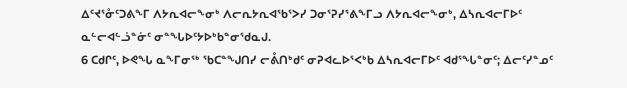ᐃᑦᔪᕐᓁᑦᑐᕕᖕᒥ ᐱᔭᕆᐊᓕᖕᓂᒃ ᐱᓕᕆᔭᕆᐊᖃᕐᐳᓯ ᑐᓂᕐᕈᓯᕐᕕᖕᒥᓗ ᐱᔭᕆᐊᓕᖕᓂᒃ, ᐃᓴᕆᐊᓕᒥᐅᑦ ᓇᓪᓕᐊᓪᓘᓐᓃᑦ ᓂᓐᖓᐅᑦᔭᐅᒃᑲᓐᓂᖁᓇᒍ.
6 ᑕᑯᒋᑦ, ᐅᕙᖓ ᓇᖕᒥᓂᖅ ᖃᑕᓐᖑᑎᓯ ᓕᕔᑎᒃᑯᑦ ᓂᕈᐊᓚᐅᕐᐸᒃᑲ ᐃᓴᕆᐊᓕᒥᐅᑦ ᐊᑯᕐᖓᓐᓂᑦ; ᐃᓕᑦᓯᓐᓄᑦ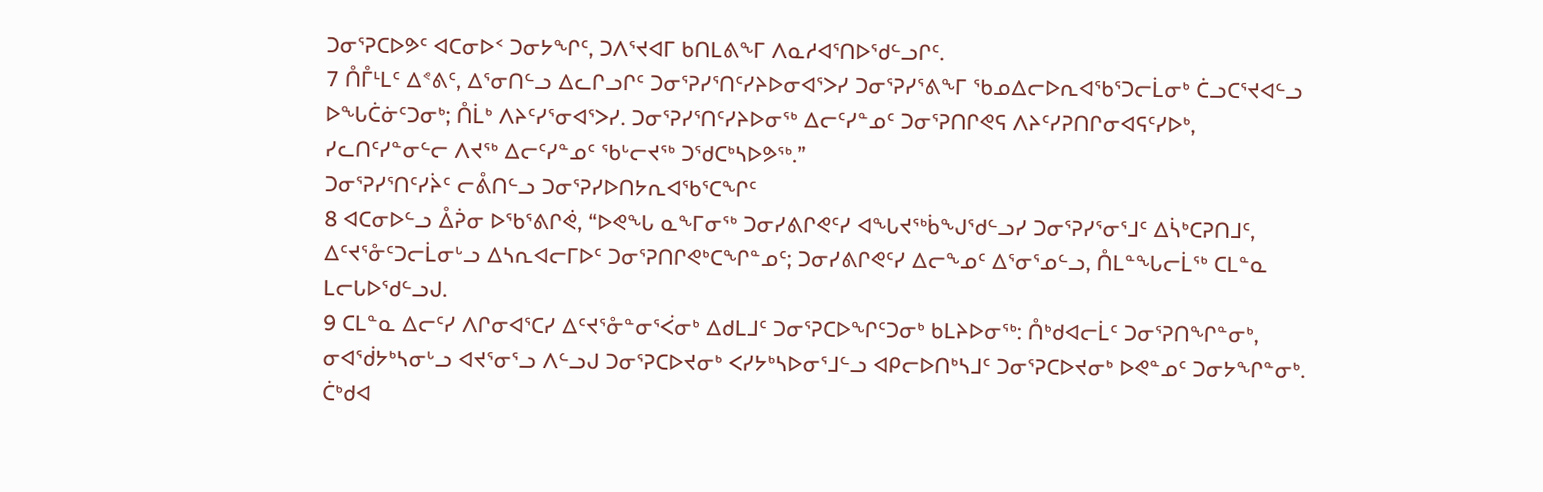ᑐᓂᕐᕈᑕᐅᕗᑦ ᐊᑕᓂᐅᑉ ᑐᓂᔭᖏᑦ, ᑐᐱᕐᔪᐊᒥ ᑲᑎᒪᕕᖕᒥ ᐱᓇᓱᐊᕐᑎᐅᖁᓪᓗᒋᑦ.
7 ᑍᒤᒻᒪᑦ ᐃᕝᕕᑦ, ᐃᕐᓂᑎᓪᓗ ᐃᓚᒋᓗᒋᑦ ᑐᓂᕐᕈᓯᕐᑎᑦᓯᔨᐅᓂᐊᕐᐳᓯ ᑐᓂᕐᕈᓯᕐᕕᖕᒥ ᖃᓄᐃᓕᐅᕆᐊᖃᕐᑐᓕᒫᓂᒃ ᑖᓗᑕᕐᔪᐊᓪᓗ ᐅᖓᑖᓃᑦᑐᓂᒃ; ᑍᒫᒃ ᐱᔨᑦᓯᕐᓂᐊᕐᐳᓯ. ᑐᓂᕐᕈᓯᕐᑎᑦᓯᔨᐅᓂᖅ ᐃᓕᑦᓯᓐᓄᑦ ᑐᓂᕐᕈᑎᒋᕙᕋ ᐱᔨᑦᓯᕈᑎᒋᓂᐊᕋᑦᓯᐅᒃ, ᓯᓚᑎᑦᓯᓐᓂᓪᓕ ᐱᔪᖅ ᐃᓕᑦᓯᓐᓄᑦ ᖃᒡᓕᔪᖅ ᑐᖁᑕᒃᓴᐅᕗᖅ.”
ᑐᓂᕐᕈᓯᕐᑎᑦᓯᔩᑦ ᓕᕔᑎᓪᓗ ᑐᓂᕐᕈᓯᐅᑎᔭᕆᐊᖃᕐᑕᖏᑦ
8 ᐊᑕᓂᐅᓪᓗ ᐂᕉᓂ ᐅᖃᕐᕕᒋᕚ, “ᐅᕙᖓ ᓇᖕᒥᓂᖅ ᑐᓂᓯᕕᒋᕙᑦᓯ ᐊᖓᔪᖅᑳᖑᖁᓪᓗᓯ ᑐᓂᕐᕈᓯᕐᓂᕐᒧᑦ ᐃᓵᒃᑕᕈᑎᒧᑦ, ᐃᑦᔪᕐᓁᑦᑐᓕᒫᓂᒡᓗ ᐃᓴᕆᐊᓕᒥᐅᑦ ᑐᓂᕐᕈᑎᒋᕙᒃᑕᖏᓐᓄᑦ; ᑐᓂᓯᕕᒋᕙᑦᓯ ᐃᓕᖕᓄᑦ ᐃᕐᓂᕐᓄᓪᓗ, ᑍᒪᓐᖓᓕᒫᖅ ᑕᒪᓐᓇ ᒪᓕᒐᐅᖁᓪᓗᒍ.
9 ᑕᒪᓐᓇ ᐃᓕᑦᓯ ᐱᒋᓂᐊᕐᑕᓯ ᐃᑦᔪᕐᓁᓐᓂᕐᐹᓂᒃ ᐃᑯᒪᒧᑦ ᑐᓂᕐᕈᑕᐅᖏᑦᑐᓂᒃ ᑲᒪᔨᐅᓂᖅ: ᑍᒃᑯᐊᓕᒫᑦ ᑐᓂᕐᕈᑎᖏᓐᓂᒃ, ᓂᐊᖂᔭᒃᓴᓂᒡᓗ ᐊᔪᕐᓂᕐᓗ ᐱᓪᓗᒍ ᑐᓂᕐᕈᑕᐅᔪᓂᒃ ᐸᓯᔭᒃᓴᐅᓂᕐᒧᓪᓗ ᐊᑭᓕᐅᑎᒃᓴᒧᑦ ᑐᓂᕐᕈᑕᐅᔪᓂᒃ ᐅᕙᓐᓄᑦ ᑐᓂᔭᖏᓐᓂᒃ. ᑖᒃᑯᐊ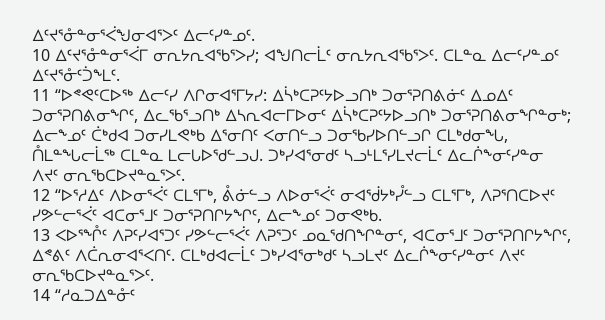ᐃᑦᔪᕐᓁᓐᓂᕐᐹᖑᓂᐊᕐᐳᑦ ᐃᓕᑦᓯᓐᓄᑦ.
10 ᐃᑦᔪᕐᓁᓐᓂᕐᐹᒥ ᓂᕆᔭᕆᐊᖃᕐᐳᓯ; ᐊᖑᑎᓕᒫᑦ ᓂᕆᔭᕆᐊᖃᕐᐳᑦ. ᑕᒪᓐᓇ ᐃᓕᑦᓯᓐᓄᑦ ᐃᑦᔪᕐᓁᑦᑑᖕᒪᑦ.
11 “ᐅᕝᕙᑦᑕᐅᖅ ᐃᓕᑦᓯ ᐱᒋᓂᐊᕐᒥᔭᓯ: ᐃᓵᒃᑕᕈᑦᔭᐅᓗᑎᒃ ᑐᓂᕐᕈᑎᕕᓃᑦ ᐃᓄᐃᑦ ᑐᓂᕐᕈᑎᕕᓂᖏᑦ, ᐃᓚᖃᕐᓗᑎᒃ ᐃᓴᕆᐊᓕᒥᐅᓂᑦ ᐃᓵᒃᑕᕈᑦᔭᐅᓗᑎᒃ ᑐᓂᕐᕈᑎᕕᓂᖏᓐᓂᒃ; ᐃᓕᖕᓄᑦ ᑖᒃᑯᐊ ᑐᓂᓯᒪᕙᒃᑲ ᐃᕐᓂᑎᑦ ᐸᓂᑎᓪᓗ ᑐᓂᖃᓯᐅᑎᓪᓗᒋ ᑕᒪᒃᑯᓂᖓ, ᑍᒪᓐᖓᓕᒫᖅ ᑕᒪᓐᓇ ᒪᓕᒐᐅᖁᓪᓗᒍ. ᑐᒃᓯᐊᕐᓂᑯᑦ ᓴᓗᒻᒪᕐᓯᒪᔪᓕᒫᑦ ᐃᓚᒌᖕᓂᑦᓯᓐᓂ ᐱᔪᑦ ᓂᕆᖃᑕᐅᔪᓐᓇᕐᐳᑦ.
12 “ᐅᕐᓱᐃᑦ ᐱᐅᓂᕐᐹᑦ ᑕᒪᕐᒥᒃ, ᕔᓃᓪᓗ ᐱᐅᓂᕐᐹᑦ ᓂᐊᖂᔭᒃᓮᓪᓗ ᑕᒪᕐᒥᒃ, ᐱᕈᕐᑎᑕᐅᔪᑦ ᓯᕗᓪᓕᕐᐹᑦ ᐊᑕᓂᕐᒧᑦ ᑐᓂᕐᕈᑎᒋᔭᖏᑦ, ᐃᓕᖕᓄᑦ ᑐᓂᕙᒃᑲ.
13 ᐸᐅᕐᖎᑦ ᐱᕈᑦᓯᐊᕐᑐᑦ ᓯᕗᓪᓕᕐᐹᑦ ᐱᕈᕐᑐᑦ ᓄᓇᖁᑎᖏᓐᓂᑦ, ᐊᑕᓂᕐᒧᑦ ᑐᓂᕐᕈᑎᒋᔭᖏᑦ, ᐃᕝᕕᑦ ᐱᑖᕆᓂᐊᕐᐸᑎᑦ. ᑕᒪᒃᑯᐊᓕᒫᑦ ᑐᒃᓯᐊᕐᓂᒃᑯᑦ ᓴᓗᒪᔪᑦ ᐃᓚᒌᖕᓂᑦᓯᓐᓂᑦ ᐱᔪᑦ ᓂᕆᖃᑕᐅᔪᓐᓇᕐᐳᑦ.
14 “ᓱᓇᑐᐃᓐᓁᑦ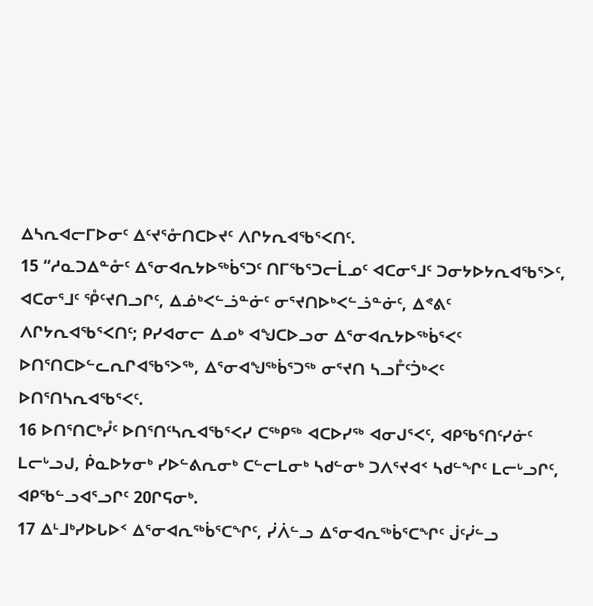ᐃᓴᕆᐊᓕᒥᐅᓂᑦ ᐃᑦᔪᕐᓁᑎᑕᐅᔪᑦ ᐱᒋᔭᕆᐊᖃᕐᐸᑎᑦ.
15 “ᓱᓇᑐᐃᓐᓁᑦ ᐃᕐᓂᐊᕆᔭᐅᖅᑳᕐᑐᑦ ᑎᒥᖃᕐᑐᓕᒫᓄᑦ ᐊᑕᓂᕐᒧᑦ ᑐᓂᔭᐅᔭᕆᐊᖃᕐᐳᑦ, ᐊᑕᓂᕐᒧᑦ ᕾᑦᔪᑎᓗᒋᑦ, ᐃᓅᒃᐸᓪᓘᓐᓃᑦ ᓂᕐᔪᑎᐅᒃᐸᓪᓘᓐᓃᑦ, ᐃᕝᕕᑦ ᐱᒋᔭᕆᐊᖃᕐᐸᑎᑦ; ᑭᓯᐊᓂᓕ ᐃᓄᒃ ᐊᖑᑕᐅᓗᓂ ᐃᕐᓂᐊᕆᔭᐅᖅᑳᕐᐸᑦ ᐅᑎᕐᑎᑕᐅᓪᓚᕆᒋᐊᖃᕐᐳᖅ, ᐃᕐᓂᐊᖑᖅᑳᕐᑐᖅ ᓂᕐᔪᑎ ᓴᓗᒤᑦᑑᒃᐸᑦ ᐅᑎᕐᑎᓴᕆᐊᖃᕐᐸᑦ.
16 ᐅᑎᕐᑎᑕᒃᓮᑦ ᐅᑎᕐᑎᑦᓴᕆᐊᖃᕐᐸᓯ ᑕᖅᑭᖅ ᐊᑕᐅᓯᖅ ᐊᓂᒍᕐᐸᑦ, ᐊᑭᖃᕐᑎᑦᓯᓃᑦ ᒪᓕᒡᓗᒍ, ᑮᓇᐅᔭᓂᒃ ᓯᐅᓪᕕᕆᓂᒃ ᑕᓪᓕᒪᓂᒃ ᓴᑯᓪᓂᒃ ᑐᐱᕐᔪᐊᑉ ᓴᑯᓪᖏᑦ ᒪᓕᒡᓗᒋᑦ, ᐊᑭᖃᓪᓗᐊᕐᓗᒋᑦ 20ᒋᕋᓂᒃ.
17 ᐃᒻᒧᒃᓯᐅᒐᐅᑉ ᐃᕐᓂᐊᕆᖅᑳᕐᑕᖏᑦ, ᓰᐲᓪᓗ ᐃᕐᓂᐊᕆᖅᑳᕐᑕᖏᑦ ᒎᑦᓰᓪᓗ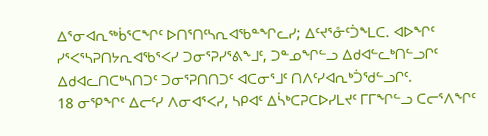ᐃᕐᓂᐊᕆᖅᑳᕐᑕᖏᑦ ᐅᑎᕐᑎᑦᓴᕆᐊᖃᓐᖏᓚᓯ; ᐃᑦᔪᕐᓁᑦᑑᖕᒪᑕ. ᐊᐅᖏᑦ ᓯᕐᐸᕐᓴᕈᑎᔭᕆᐊᖃᕐᐸᓯ ᑐᓂᕐᕈᓯᕐᕕᖕᒧᑦ, ᑐᓐᓄᖏᓪᓗ ᐃᑯᐊᓪᓚᒃᑎᓪᓗᒋᑦ ᐃᑯᐊᓚᑎᑕᒃᓴᑎᑐᑦ ᑐᓂᕐᕈᑎᑎᑐᑦ ᐊᑕᓂᕐᒧᑦ ᑎᐱᑦᓯᐊᕆᒃᑑᖁᓪᓗᒋᑦ.
18 ᓂᕿᖏᑦ ᐃᓕᑦᓯ ᐱᓂᐊᕐᐸᓯ, ᓴᑭᐊᑦ ᐃᓵᒃᑕᕈᑕᐅᓯᒪᔪᑦ ᒥᒥᖏᓪᓗ ᑕᓕᕐᐱᖏᑦ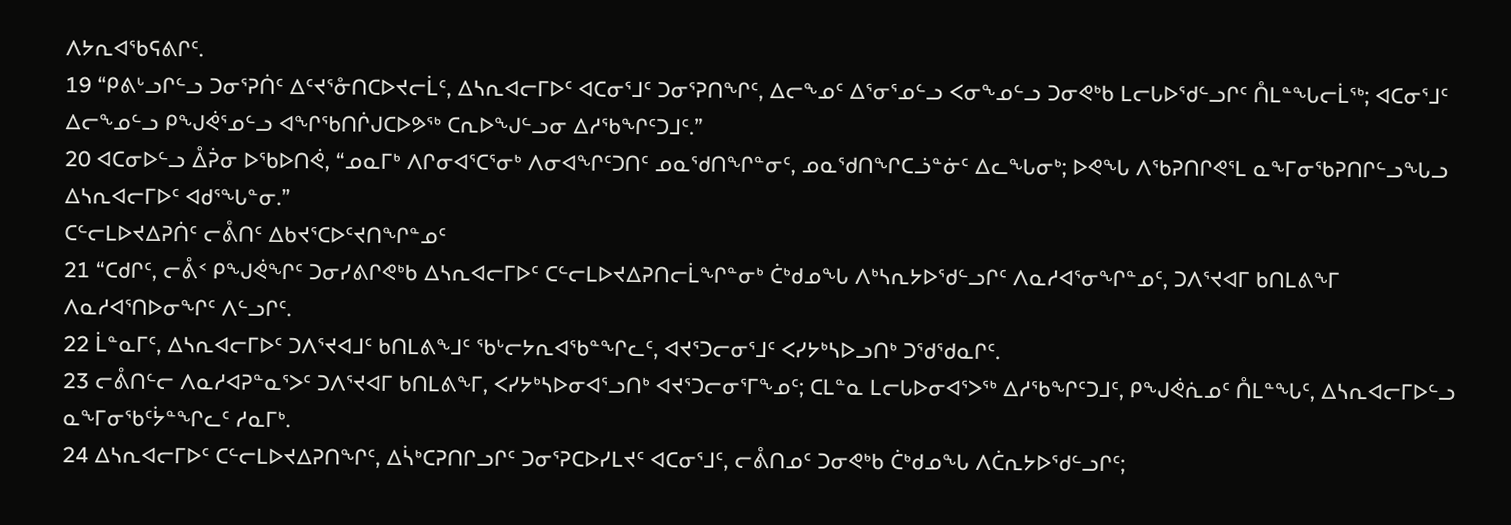ᐱᔭᕆᐊᖃᕋᕕᒋᑦ.
19 “ᑭᕕᒡᓗᒋᓪᓗ ᑐᓂᕐᕈᑏᑦ ᐃᑦᔪᕐᓁᑎᑕᐅᔪᓕᒫᑦ, ᐃᓴᕆᐊᓕᒥᐅᑦ ᐊᑕᓂᕐᒧᑦ ᑐᓂᕐᕈᑎᖏᑦ, ᐃᓕᖕᓄᑦ ᐃᕐᓂᕐᓄᓪᓗ ᐸᓂᖕᓄᓪᓗ ᑐᓂᕙᒃᑲ ᒪᓕᒐᐅᖁᓪᓗᒋᑦ ᑍᒪᓐᖓᓕᒫᖅ; ᐊᑕᓂᕐᒧᑦ ᐃᓕᖕᓄᓪᓗ ᑭᖑᕚᕐᓄᓪᓗ ᐊᖏᖃᑎᒌᒍᑕᐅᕗᖅ ᑕᕆᐅᖑᓪᓗᓂ ᐃᓱᖃᖏᑦᑐᒧᑦ.”
20 ᐊᑕᓂᐅᓪᓗ ᐂᕉᓂ ᐅᖃᐅᑎᕚ, “ᓄᓇᒥᒃ ᐱᒋᓂᐊᕐᑕᕐᓂᒃ ᐱᓂᐊᖏᑦᑐᑎᑦ ᓄᓇᖁᑎᖏᓐᓂᑦ, ᓄᓇᖁᑎᖏᑕᓘᓐᓃᑦ ᐃᓚᖓᓂᒃ; ᐅᕙᖓ ᐱᖃᕈᑎᒋᕙᕐᒪ ᓇᖕᒥᓂᖃᕈᑎᒋᓪᓗᖓᓗ ᐃᓴᕆᐊᓕᒥᐅᑦ ᐊᑯᕐᖓᓐᓂ.”
ᑕᓪᓕᒪᐅᔪᐃᕈᑏᑦ ᓕᕔᑎᑦ ᐃᑲᔪᕐᑕᐅᑦᔪᑎᖏᓐᓄᑦ
21 “ᑕᑯᒋᑦ, ᓕᕔᑉ ᑭᖑᕚᖏᑦ ᑐᓂᓯᕕᒋᕙᒃᑲ ᐃᓴᕆᐊᓕᒥᐅᑦ ᑕᓪᓕᒪᐅᔪᐃᕈᑎᓕᒫᖏᓐᓂᒃ ᑖᒃᑯᓄᖓ ᐱᒃᓴᕆᔭᐅᖁᓪᓗᒋᑦ ᐱᓇᓱᐊᕐᓂᖏᓐᓄᑦ, ᑐᐱᕐᔪᐊᒥ ᑲᑎᒪᕕᖕᒥ ᐱᓇᓱᐊᕐᑎᐅᓂᖏᑦ ᐱᓪᓗᒋᑦ.
22 ᒫᓐᓇᒥᑦ, ᐃᓴᕆᐊᓕᒥᐅᑦ ᑐᐱᕐᔪᐊᒧᑦ ᑲᑎᒪᕕᖕᒧᑦ ᖃᒡᓕᔭᕆᐊᖃᓐᖏᓚᑦ, ᐊᔪᕐᑐᓕᓂᕐᒧᑦ ᐸᓯᔭᒃᓴᐅᓗᑎᒃ ᑐᖁᖁᓇᒋᑦ.
23 ᓕᕔᑎᓪᓕ ᐱᓇᓱᐊᕈᓐᓇᕐᐳᑦ ᑐᐱᕐᔪᐊᒥ ᑲᑎᒪᕕᖕᒥ, ᐸᓯᔭᒃᓴᐅᓂᐊᕐᓗᑎᒃ ᐊᔪᕐᑐᓕᓂᕐᒥᖕᓄᑦ; ᑕᒪᓐᓇ ᒪᓕᒐᐅᓂᐊᕐᐳᖅ ᐃᓱᖃᖏᑦᑐᒧᑦ, ᑭᖑᕚᕇᓄᑦ ᑍᒪᓐᖓᑦ, ᐃᓴᕆᐊᓕᒥᐅᓪᓗ ᓇᖕᒥᓂᖃᑦᔮᓐᖏᓚᑦ ᓱᓇᒥᒃ.
24 ᐃᓴᕆᐊᓕᒥᐅᑦ ᑕᓪᓕᒪᐅᔪᐃᕈᑎᖏᑦ, ᐃᓵᒃᑕᕈᑎᒋᓗᒋᑦ ᑐᓂᕐᕈᑕᐅᓯᒪᔪᑦ ᐊᑕᓂᕐᒧᑦ, ᓕᕔᑎᓄᑦ ᑐᓂᕙᒃᑲ ᑖᒃᑯᓄᖓ ᐱᑖᕆᔭᐅᖁᓪᓗᒋᑦ;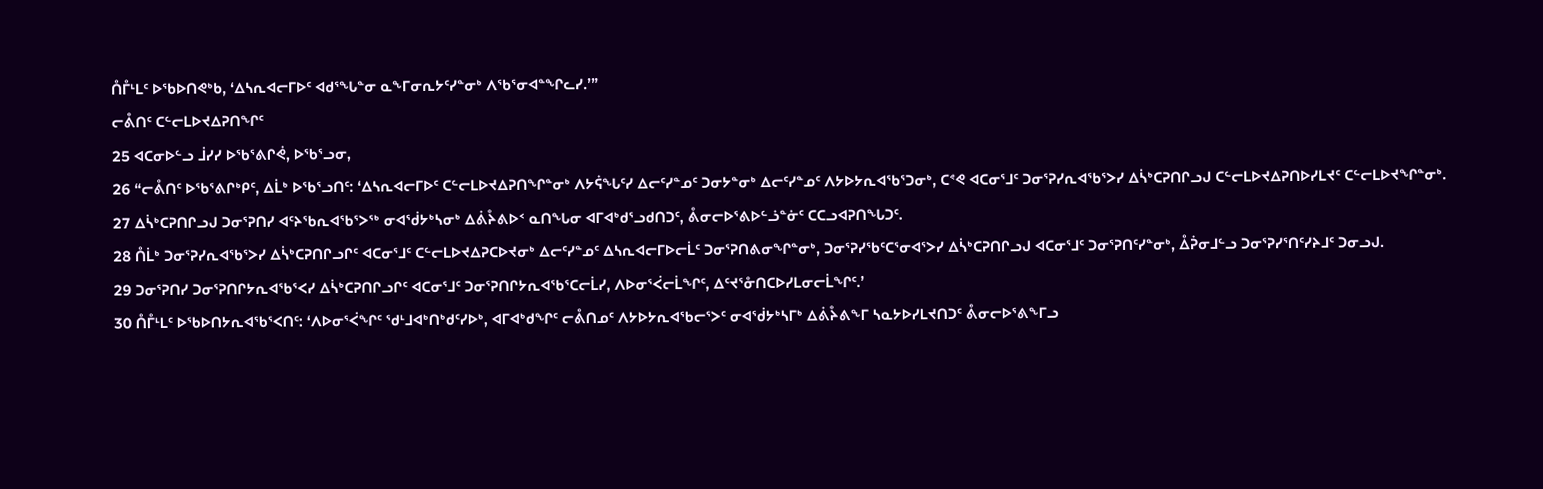ᑍᒤᒻᒪᑦ ᐅᖃᐅᑎᕙᒃᑲ, ‘ᐃᓴᕆᐊᓕᒥᐅᑦ ᐊᑯᕐᖓᓐᓂ ᓇᖕᒥᓂᕆᔭᑦᓯᓐᓂᒃ ᐱᖃᕐᓂᐊᓐᖏᓚᓯ.’”
ᓕᕔᑎᑦ ᑕᓪᓕᒪᐅᔪᐃᕈᑎᖏᑦ
25 ᐊᑕᓂᐅᓪᓗ ᒨᓯᓯ ᐅᖃᕐᕕᒋᕚ, ᐅᖃᕐᓗᓂ,
26 “ᓕᕔᑎᑦ ᐅᖃᕐᕕᒋᒃᑭᑦ, ᐃᒫᒃ ᐅᖃᕐᓗᑎᑦ: ‘ᐃᓴᕆᐊᓕᒥᐅᑦ ᑕᓪᓕᒪᐅᔪᐃᕈᑎᖏᓐᓂᒃ ᐱᔭᕌᖓᑦᓯ ᐃᓕᑦᓯᓐᓄᑦ ᑐᓂᔭᓐᓂᒃ ᐃᓕᑦᓯᓐᓄᑦ ᐱᔭᐅᔭᕆᐊᖃᕐᑐᓂᒃ, ᑕᕝᕙ ᐊᑕᓂᕐᒧᑦ ᑐᓂᕐᕈᓯᕆᐊᖃᕐᐳᓯ ᐃᓵᒃᑕᕈᑎᒋᓗᒍ ᑕᓪᓕᒪᐅᔪᐃᕈᑎᐅᓯᒪᔪᑦ ᑕᓪᓕᒪᐅᔪᖏᓐᓂᒃ.
27 ᐃᓵᒃᑕᕈᑎᒋᓗᒍ ᑐᓂᕐᕈᑎᓯ ᐊᑦᔨᖃᕆᐊᖃᕐᐳᖅ ᓂᐊᖂᔭᒃᓴᓂᒃ ᐃᕖᔧᕕᐅᑉ ᓇᑎᖓᓂ ᐊᒥᐊᒃᑯᕐᓗᑯᑎᑐᑦ, ᕔᓂᓕᐅᕐᕕᐅᓪᓘᓐᓃᑦ ᑕᑕᓗᐊᕈᑎᖓᑐᑦ.
28 ᑍᒫᒃ ᑐᓂᕐᕈᓯᕆᐊᖃᕐᐳᓯ ᐃᓵᒃᑕᕈᑎᒋᓗᒋᑦ ᐊᑕᓂᕐᒧᑦ ᑕᓪᓕᒪᐅᔪᐃᕈᑕᐅᔪᓂᒃ ᐃᓕᑦᓯᓐᓄᑦ ᐃᓴᕆᐊᓕᒥᐅᓕᒫᑦ ᑐᓂᕐᕈᑎᕕᓂᖏᓐᓂᒃ, ᑐᓂᕐᕈᓯᖃᑦᑕᕐᓂᐊᕐᐳᓯ ᐃᓵᒃᑕᕈᑎᒋᓗᒍ ᐊᑕᓂᕐᒧᑦ ᑐᓂᕐᕈᑎᑦᓯᓐᓂᒃ, ᐂᕉᓂᒧᓪᓗ ᑐᓂᕐᕈᓯᕐᑎᑦᓯᔨᒧᑦ ᑐᓂᓗᒍ.
29 ᑐᓂᕐᕈᑎᓯ ᑐᓂᕐᕈᑎᒋᔭᕆᐊᖃᕐᐸᓯ ᐃᓵᒃᑕᕈᑎᒋᓗᒋᑦ ᐊᑕᓂᕐᒧᑦ ᑐᓂᕐᕈᑎᒋᔭᕆᐊᖃᕐᑕᓕᒫᓯ, ᐱᐅᓂᕐᐹᓕᒫᖏᑦ, ᐃᑦᔪᕐᓁᑎᑕᐅᓯᒪᓂᓕᒫᖏᑦ.’
30 ᑍᒤᒻᒪᑦ ᐅᖃᐅᑎᔭᕆᐊᖃᕐᐸᑎᑦ: ‘ᐱᐅᓂᕐᐹᖏᑦ ᖁᒻᒧᐊᒃᑎᒃᑯᑦᓯᐅᒃ, ᐊᒥᐊᒃᑯᖏᑦ ᓕᕔᑎᓄᑦ ᐱᔭᐅᔭᕆᐊᖃᓕᕐᐳᑦ ᓂᐊᖂᔭᒃᓴᒥᒃ ᐃᕖᔧᕕᖕᒥ ᓴᓇᔭᐅᓯᒪᔪᑎᑐᑦ ᕔᓂᓕᐅᕐᕕᖕᒥᓗ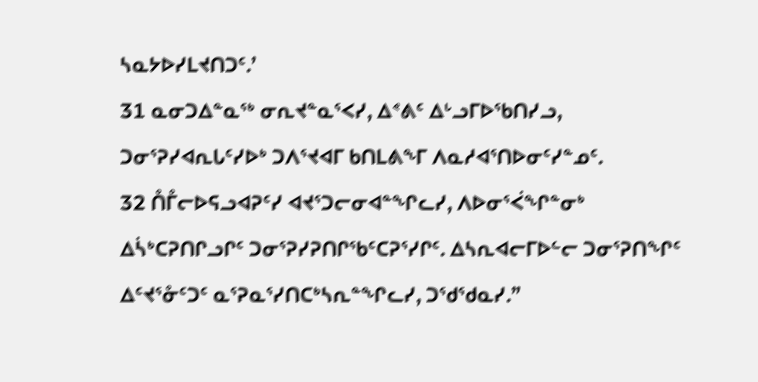ᓴᓇᔭᐅᓯᒪᔪᑎᑐᑦ.’
31 ᓇᓂᑐᐃᓐᓇᖅ ᓂᕆᔪᓐᓇᕐᐸᓯ, ᐃᕝᕕᑦ ᐃᒡᓗᒥᐅᖃᑎᓯᓗ, ᑐᓂᕐᕈᓯᐊᕆᒐᑦᓯᐅᒃ ᑐᐱᕐᔪᐊᒥ ᑲᑎᒪᕕᖕᒥ ᐱᓇᓱᐊᕐᑎᐅᓂᑦᓯᓐᓄᑦ.
32 ᑍᒤᓕᐅᕋᓗᐊᕈᑦᓯ ᐊᔪᕐᑐᓕᓂᐊᓐᖏᓚᓯ, ᐱᐅᓂᕐᐹᖏᓐᓂᒃ ᐃᓵᒃᑕᕈᑎᒋᓗᒋᑦ ᑐᓂᕐᕈᓯᕈᑎᒋᖃᑦᑕᕈᕐᓯᒋᑦ. ᐃᓴᕆᐊᓕᒥᐅᓪᓕ ᑐᓂᕐᕈᑎᖏᑦ ᐃᑦᔪᕐᓁᑦᑐᑦ ᓇᕐᕈᓇᕐᓯᑎᑕᒃᓴᕆᓐᖏᓚᓯ, ᑐᖁᖁᓇᓯ.”